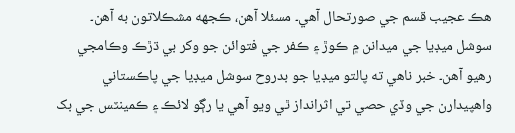هڪ عجيب قسم جي صورتحال آهي۔ مسئلا آهن، ڪجھه مشڪلاتون به آهن۔ سوشل ميڊيا جي ميدانن ۾ ڪوڙ ۽ ڪفر جي فتوائن جو وکر بي ڌڙڪ وڪامجي رهيو آهن۔ خبر ناهي ته پالتو ميڊيا جو بدروح سوشل ميڊيا جي پاڪستاني واھپيدارن جي وڏي حصي تي اثرانداز ٿي ويو آهي يا رڳو لائڪ ۽ ڪمينٽس جي بک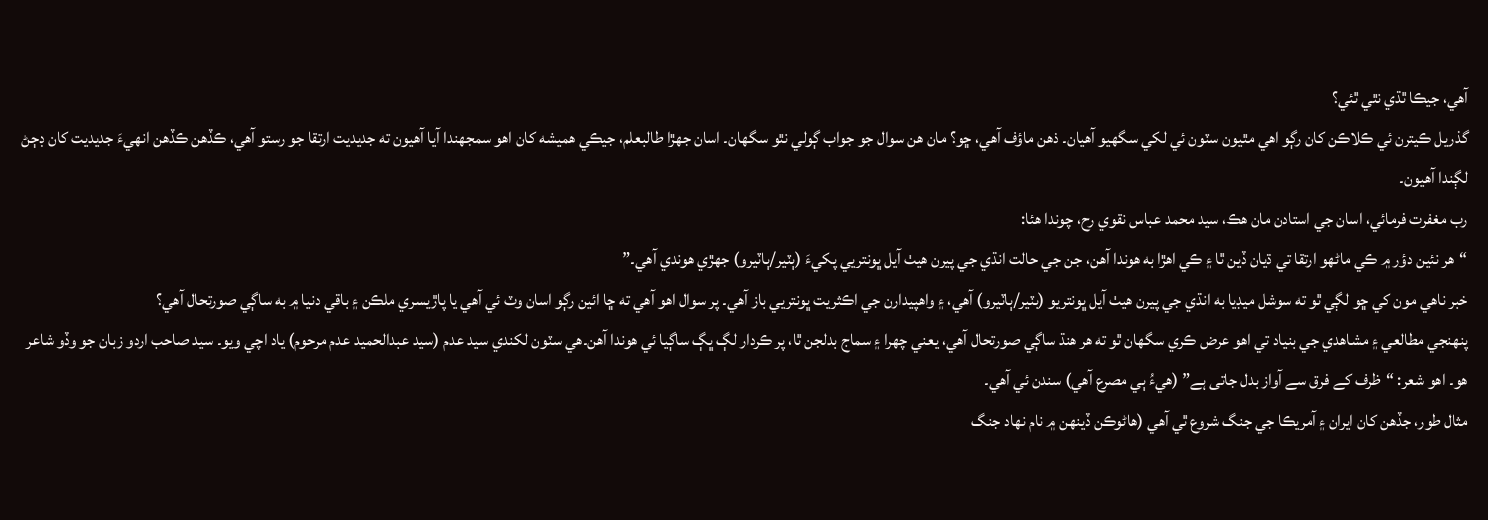آهي، جيڪا ٿڌي نٿي ٿئي؟
گذريل ڪيترن ئي ڪلاڪن کان رڳو اهي مٿيون سٽون ئي لکي سگهيو آهيان۔ ذهن ماؤف آهي، ڇو؟ مان هن سوال جو جواب ڳولي نٿو سگهان۔ اسان جهڙا طالبعلم، جيڪي هميشه کان اهو سمجهندا آيا آهيون ته جديديت ارتقا جو رستو آهي، ڪڏهن ڪڏهن انهيءَ جديديت کان ڊڄڻ لڳندا آهيون۔
رب مغفرت فرمائي، اسان جي استادن مان هڪ، سيد محمد عباس نقوي رح، چوندا هئا:
“هر نئين دؤر ۾ ڪي ماڻهو ارتقا تي ڌيان ڏين ٿا ۽ ڪي اهڙا به هوندا آهن، جن جي حالت انڌي جي پيرن هيٺ آيل ڀونتريي پکيءَ (ٻٽير/ٻاٽيرو) جهڙي هوندي آهي۔”
خبر ناهي مون کي ڇو لڳي ٿو ته سوشل ميڊيا به انڌي جي پيرن هيٺ آيل ڀونتريو (بٽير/ٻاٽيرو) آهي، ۽ واھپيدارن جي اڪثريت ڀونتريي باز آهي۔ پر سوال اهو آهي ته ڇا ائين رڳو اسان وٽ ئي آهي يا پاڙيسري ملڪن ۽ باقي دنيا ۾ به ساڳي صورتحال آهي؟
پنهنجي مطالعي ۽ مشاهدي جي بنياد تي اهو عرض ڪري سگهان ٿو ته هر هنڌ ساڳي صورتحال آهي، يعني چهرا ۽ سماج بدلجن ٿا، پر ڪردار لڳ ڀڳ ساڳيا ئي هوندا آهن۔هي سٽون لکندي سيد عدم (سيد عبدالحميد عدم مرحوم) ياد اچي ويو۔ سيد صاحب اردو زبان جو وڏو شاعر هو۔ اهو شعر: “ظرف کے فرق سے آواز بدل جاتی ہے” (هيءُ ٻي مصرع آهي) سندن ئي آهي۔
مثال طور، جڏهن کان ايران ۽ آمريڪا جي جنگ شروع ٿي آهي (ھاڻوڪن ڏينهن ۾ نام نهاد جنگ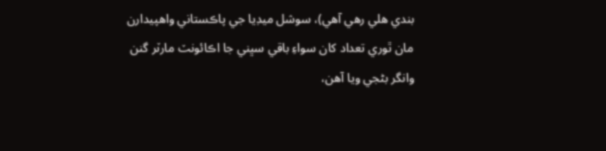بندي هلي رهي آهي)، سوشل ميڊيا جي پاڪستاني واھپيدارن مان ٿوري تعداد کان سواءِ باقي سڀني جا اڪائونٽ مارٽر گنن وانگر بڻجي ويا آهن،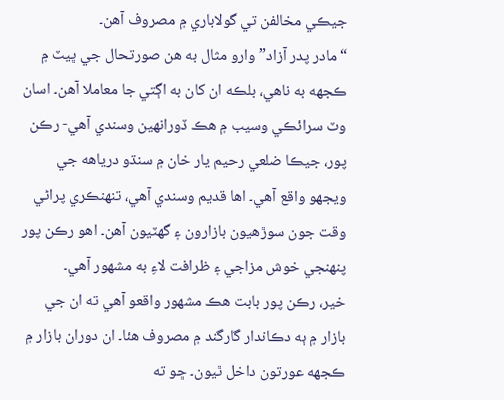جيڪي مخالفن تي گولاباري ۾ مصروف آهن۔
“مادر پدر آزاد” وارو مثال به هن صورتحال جي ڀيٽ ۾ ڪجهه به ناهي، بلڪه ان کان به اڳتي جا معاملا آهن۔ اسان وٽ سرائڪي وسيب ۾ هڪ ڏورانهين وسندي آهي- رڪن پور، جيڪا ضلعي رحيم يار خان ۾ سنڌو درياهه جي ويجهو واقع آهي۔ اها قديم وسندي آهي، تنهنڪري پراڻي وقت جون سوڙھيون بازارون ۽ گهٽيون آهن۔ اهو رڪن پور پنهنجي خوش مزاجي ۽ ظرافت لاءِ به مشهور آهي۔
خير، رڪن پور بابت هڪ مشهور واقعو آهي ته ان جي بازار ۾ ٻه دڪاندار گارگند ۾ مصروف هئا۔ ان دوران بازار ۾ ڪجهه عورتون داخل ٿيون۔ ڇو ته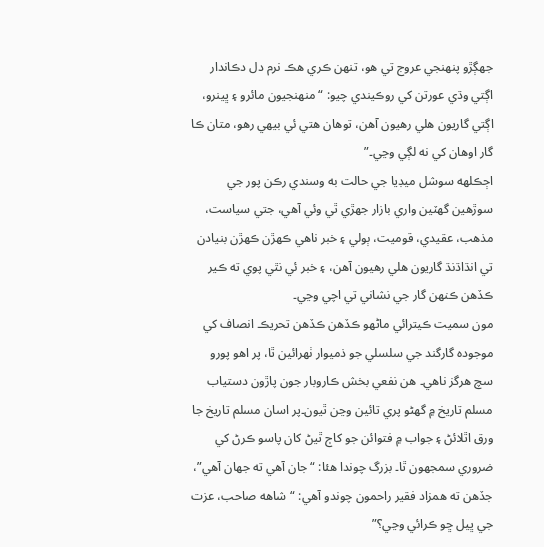جهڳڙو پنهنجي عروج تي هو، تنهن ڪري هڪ نرم دل دڪاندار اڳتي وڌي عورتن کي روڪيندي چيو: “منهنجيون مائرو ۽ ڀينرو، اڳتي گاريون هلي رهيون آهن، توهان ھتي ئي بيهي رھو، متان ڪا گار اوهان کي نه لڳي وڃي۔”
اڄڪلهه سوشل ميڊيا جي حالت به وسندي رڪن پور جي سوڙھين گهٽين واري بازار جهڙي ٿي وئي آهي، جتي سياست، مذهب، عقيدي، قوميت، ٻولي ۽ خبر ناهي ڪهڙن ڪهڙن بنيادن تي انڌاڌنڌ گاريون هلي رهيون آهن، ۽ خبر ئي نٿي پوي ته ڪير ڪڏهن ڪنهن گار جي نشاني تي اچي وڃي۔
مون سميت ڪيترائي ماڻهو ڪڏهن ڪڏهن تحريڪ انصاف کي موجوده گارگند جي سلسلي جو ذميوار ٺهرائين ٿا، پر اهو پورو سچ هرگز ناهي۔ هن نفعي بخش ڪاروبار جون پاڙون دستياب مسلم تاريخ ۾ گهڻو پري تائين وڃن ٿيون۔پر اسان مسلم تاريخ جا ورق اٿلائڻ ۽ جواب ۾ فتوائن جو کاڄ ٿيڻ کان پاسو ڪرڻ کي ضروري سمجهون ٿا۔ بزرگ چوندا هئا: “جان آهي ته جهان آهي”، جڏهن ته همزاد فقير راحمون چوندو آهي: “شاهه صاحب، عزت جي ڀيل ڇو ڪرائي وڃي؟”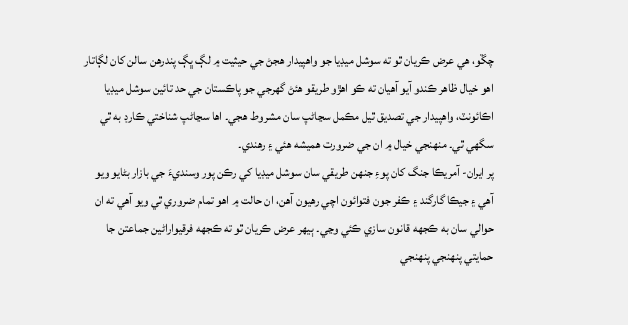چڱو، هي عرض ڪريان ٿو ته سوشل ميڊيا جو واھپيدار هجڻ جي حيثيت ۾ لڳ ڀڳ پندرهن سالن کان لڳاتار اهو خيال ظاهر ڪندو آيو آهيان ته ڪو اهڙو طريقو هئڻ گهرجي جو پاڪستان جي حد تائين سوشل ميڊيا اڪائونٽ، واھپيدار جي تصديق ٿيل مڪمل سڃاڻپ سان مشروط هجي۔ اها سڃاڻپ شناختي ڪارڊ به ٿي سگهي ٿي۔ منهنجي خيال ۾ ان جي ضرورت هميشه هئي ۽ رهندي۔
پر ايران- آمريڪا جنگ کان پوءِ جنهن طريقي سان سوشل ميڊيا کي رڪن پور وسنديءَ جي بازار بڻايو ويو آهي ۽ جيڪا گارگند ۽ ڪفر جون فتوائون اچي رهيون آهن، ان حالت ۾ اهو تمام ضروري ٿي ويو آهي ته ان حوالي سان به ڪجهه قانون سازي ڪئي وڃي۔ ٻيهر عرض ڪريان ٿو ته ڪجهه فرقيواراڻين جماعتن جا حمايتي پنهنجي پنهنجي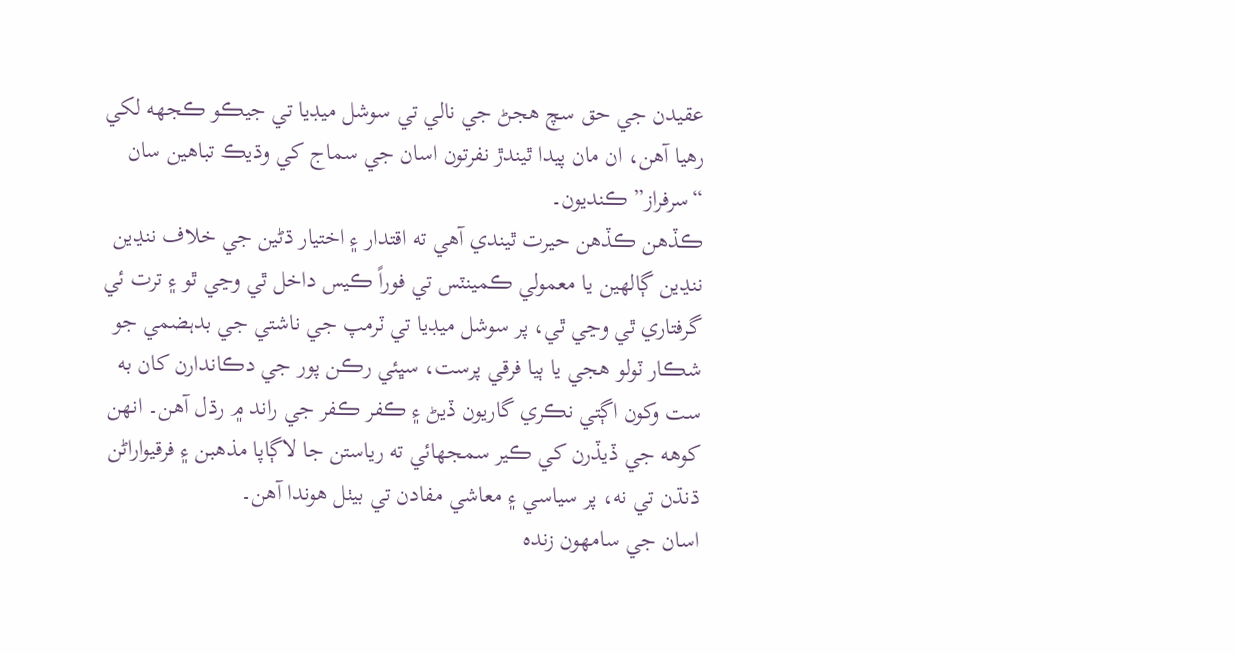عقيدن جي حق سچ ھجڻ جي نالي تي سوشل ميڊيا تي جيڪو ڪجهه لکي رهيا آهن، ان مان پيدا ٿيندڙ نفرتون اسان جي سماج کي وڌيڪ تباهين سان “سرفراز” ڪنديون۔
ڪڏهن ڪڏهن حيرت ٿيندي آهي ته اقتدار ۽ اختيار ڌڻين جي خلاف ننڍين ننڍين ڳالهين يا معمولي ڪمينٽس تي فوراً ڪيس داخل ٿي وڃي ٿو ۽ ترت ئي گرفتاري ٿي وڃي ٿي، پر سوشل ميڊيا تي ٽرمپ جي ناشتي جي بدہضمي جو شڪار ٽولو هجي يا ٻيا فرقي پرست، سڀئي رڪن پور جي دڪاندارن کان به ست وکون اڳتي نڪري گاريون ڏيڻ ۽ ڪفر ڪفر جي راند ۾ رڌل آهن۔ انهن کوهه جي ڏيڏرن کي ڪير سمجهائي ته رياستن جا لاڳاپا مذهبن ۽ فرقيواراڻن ڌنڌن تي نه، پر سياسي ۽ معاشي مفادن تي بيٺل هوندا آهن۔
اسان جي سامهون زنده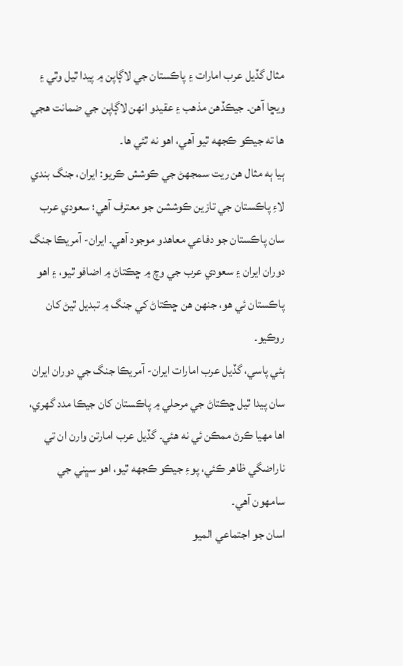مثال گڏيل عرب امارات ۽ پاڪستان جي لاڳاپن ۾ پيدا ٿيل وٿي ۽ ويڇا آهن۔ جيڪڏهن مذهب ۽ عقيدو انهن لاڳاپن جي ضمانت هجي ها ته جيڪو ڪجهه ٿيو آهي، اهو نه ٿئي ها۔
ٻيا ٻه مثال هن ريت سمجهڻ جي ڪوشش ڪريو: ايران، جنگ بندي لاءِ پاڪستان جي تازين ڪوششن جو معترف آهي؛ سعودي عرب سان پاڪستان جو دفاعي معاهدو موجود آهي۔ ايران- آمريڪا جنگ دوران ايران ۽ سعودي عرب جي وچ ۾ ڇڪتاڻ ۾ اضافو ٿيو، ۽ اهو پاڪستان ئي هو، جنهن هن ڇڪتاڻ کي جنگ ۾ تبديل ٿيڻ کان روڪيو۔
ٻئي پاسي، گڏيل عرب امارات ايران- آمريڪا جنگ جي دوران ايران سان پيدا ٿيل ڇڪتاڻ جي مرحلي ۾ پاڪستان کان جيڪا مدد گهري، اها مهيا ڪرڻ ممڪن ئي نه هئي۔ گڏيل عرب امارتن وارن ان تي ناراضگي ظاهر ڪئي، پوءِ جيڪو ڪجهه ٿيو، اهو سڀني جي سامهون آهي۔
اسان جو اجتماعي الميو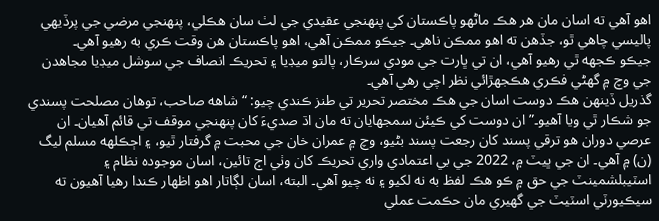اهو آهي ته اسان مان هر هڪ ماڻهو پاڪستان کي پنهنجي عقيدي جي لٺ سان ھڪلي، پنهنجي مرضي جي پرڏيهي پاليسي چاهي ٿو، جڏهن ته اهو ممڪن ناهي۔ جيڪو ممڪن آهي، اهو پاڪستان هن وقت ڪري به رهيو آهي۔
جيڪو ڪجهه ٿي رهيو آهي، ان تي ڀارت جي مودي سرڪار، پالتو ميڊيا ۽ تحريڪ انصاف جي سوشل ميڊيا مجاهدن جي وچ ۾ گھڻي فڪري ھڪجھڙائي نظر اچي رهي آهي۔
گذريل ڏينهن هڪ دوست اسان جي هڪ مختصر تحرير تي طنز ڪندي چيو: “شاهه صاحب، توهان مصلحت پسندي جو شڪار ٿي ويا آهيو۔” ان دوست کي ڪيئن سمجهايان ته مان اڌ صديءَ کان پنهنجي موقف تي قائم آهيان۔ ان عرصي دوران هو ترقي پسند کان رجعت پسند بڻيو، وچ ۾ عمران خان جي محبت ۾ گرفتار ٿيو، ۽ اڄڪلهه مسلم ليگ (ن) ۾ آهي۔ ان جي ڀيٽ ۾، 2022 جي بي اعتمادي واري تحريڪ کان وٺي اڄ تائين، اسان موجوده نظام ۽ اسٽيبلشمينٽ جي حق ۾ ڪو ھڪ لفظ به نه لکيو ۽ نه چيو آهي۔ البته، اسان لڳاتار اهو اظهار ڪندا رهيا آهيون ته سيڪيورٽي اسٽيٽ جي گهيري مان حڪمت عملي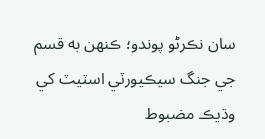سان نڪرڻو پوندو؛ ڪنهن به قسم جي جنگ سيڪيورٽي اسٽيٽ کي وڌيڪ مضبوط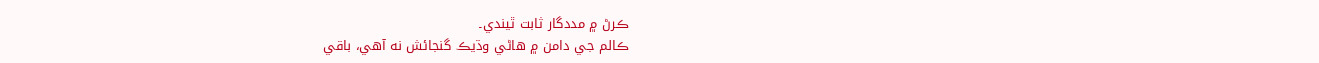ڪرڻ ۾ مددگار ثابت ٿيندي۔
ڪالم جي دامن ۾ هاڻي وڌيڪ گنجائش نه آهي، باقي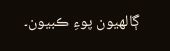ڳالهيون پوءِ ڪبيون۔